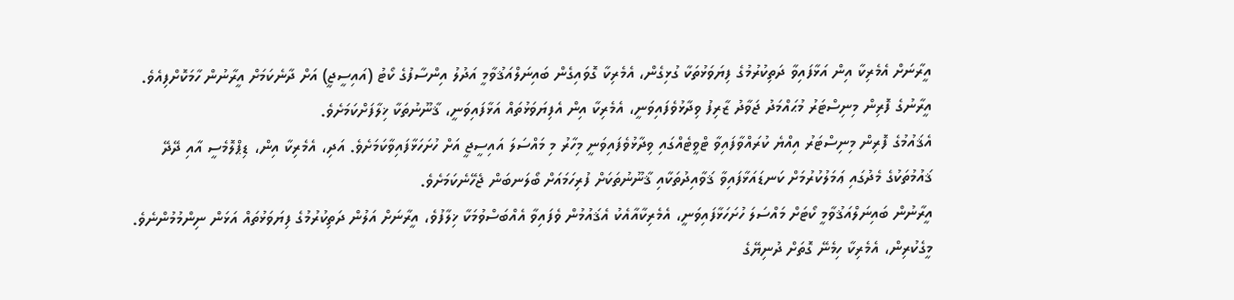އީރާނަށް އެމެރިކާ އިން އަޅާފައިވާ ދަތިކުރުމުގެ ފިޔަވަޅުތަކާ ގުޅިގެން، އެމެރިކާ ގޮވައިގެން ބައިނަލްއަޤުވާމީ އަދުލު އިންސާފުގެ ކޯޓު (އައިސީޖީ) އަށް ދާނެކަމަށް އީރާނުން ހާމަކޮށްފިއެވެ. އީރާނުގެ ފޮރިން މިނިސްޓަރު މުޙައްމަދު ޖަވާދު ޒާރިފު ވިދާޅުވެފައިވަނީ، އެމެރިކާ އިން އެފިޔަވަޅުތައް އަޅާފައިވަނީ، ޤާނޫނުތަކާ ޚިލާފަށްކަމަށެވެ.
އެޤައުމުގެ ފޮރިން މިނިސްޓަރު އިއްޔެ ކުރައްވާފައިވާ ޓްވީޓެއްގައި ވިދާޅުވެފައިވަނީ މިހާރު މި މައްސަލަ އައިސީޖީ އަށް ހުށަހަޅާފައިވާކަމަށެވެ. އަދި، އެމެރިކާ އިން، ޑިޕްލޮމެސީ އާއި ދޭދޭ ޤައުމުތަކުގެ މެދުގައި ޢަމަލުކުރުމަށް ކަނޑައަޅާފައިވާ ޤަވާއިދުތަކާއި ޤާނޫނުތަކަށް ފުރިހަމައަށް ބޯލަނބަން ޖެހޭނެކަމަށެވެ.
އީރާނުން ބައިނަލްއަޤުވާމީ ކޯޓަށް މައްސަލަ ހުށަހަޅާފައިވަނީ، އެމެރިކާއާއެކު އެޤައުމުން ވެފައިވާ އެއްބަސްވުމަކާ ޚިލާފުވެ، އީރާނަށް އަލުން ދަތިކުރުމުގެ ފިޔަވަޅުތައް އަޅަން ނިންމުމުންނެވެ. މީގެކުރިން، އެމެރިކާ ހިމެނޭ ގޮތަށް ދުނިޔޭގެ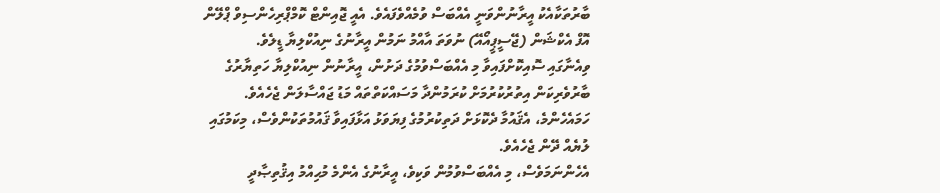ބާރުތަކާއެކު އީރާނުންވަނީ އެއްބަސް ވުމެއްވެފައެވެ. އެއީ ޖޮއިންޓް ކޮމްޕްރިހެންސިވް ޕްލޭން އޮފް އެކްޝަން (ޖޭސީޕީއޯއޭ) ނުވަތަ އާއްމު ނަމުން އީރާނުގެ ނިއުކްލިޔާ ޑީލެވެ.
ވިއެނާގައި ސޮއިކޮށްފައިވާ މި އެއްބަސްވުމުގެ ދަށުން، އީރާނުން ނިއުކްލިޔާ ހަތިޔާރުގެ ބާރުވެރިކަން އިތުރުކުރުމަށް ކުރަމުންދާ މަސައްކަތްތައް މަޑު ޖައްސާލަން ޖެހެއެވެ. ހަމައެހެންމެ، އެޤައުމާ ދެކޮޅަށް ދަތިކުރުމުގެ ފިޔަވަޅު އަޅާފައިވާ ޤައުމުތަކުންވެސް، މިކަމުގައި ލުޔެއް ދޭން ޖެހެއެވެ.
އެހެންނަމަވެސް، މި އެއްބަސްވުމުން ވަކިވެ، އީރާނުގެ އެންމެ މުޙިއްމު އިޤުތިޞާދީ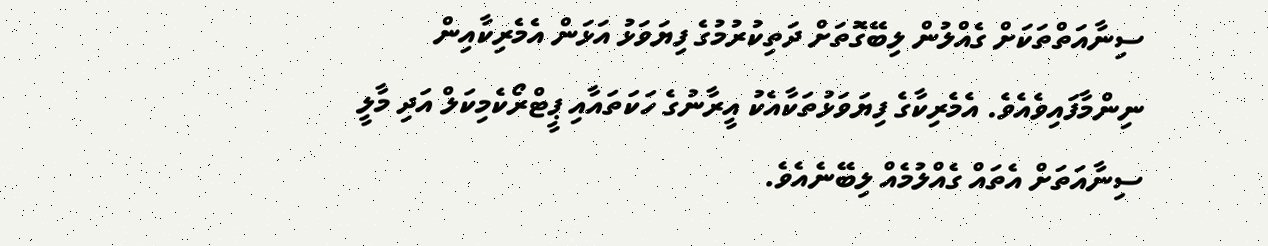ސިނާއަތްތަކަށް ގެއްލުން ލިބޭގޮތަށް ދަތިކުރުމުގެ ފިޔަވަޅު އަޅަން އެމެރިކާއިން ނިންމާފައިވެއެވެ. އެމެރިކާގެ ފިޔަވަޅުތަކާއެކު އީރާނުގެ ހަކަތައާއި ޕީޓްރޯކެމިކަލް އަދި މާލީ ސިނާއަތަށް އެތައް ގެއްލުމެއް ލިބޭނެއެވެ.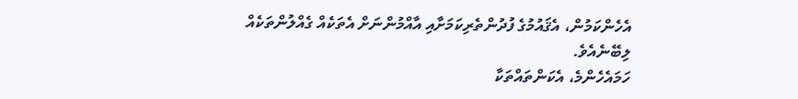އެހެންކަމުން، އެޤައުމުގެ ފުދުންތެރިކަމަށާއި އާއްމުންނަށް އެތަކެއް ގެއްލުންތަކެއް ލިބޭނެއެވެ.
ހަމައެހެންމެ، އެކަންތައްތަކާ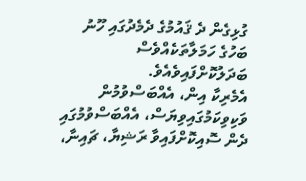ގުޅިގެން ދެ ޤައުމުގެ ދެމެދުގައި ހޫނު ބަހުގެ ހަމަލާތަކެއްވެސް ބަދަލުކޮށްފައިވެއެވެ.
އެމެރިކާ އިން، އެއްބަސްވުމުން ވަކިވިކަމުގައިވިޔަސް، އެއްބަސްވުމުގައި ދެން ސޮއިކޮށްފައިވާ ރަޝިޔާ، ޗައިނާ،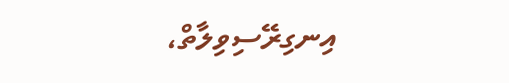އިނގިރޭސިވިލާތް،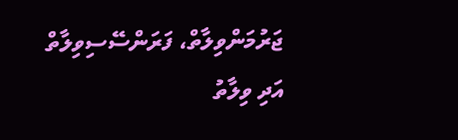ޖަރުމަންވިލާތް، ފަރަންސޭސިވިލާތް އަދި ވިލާތު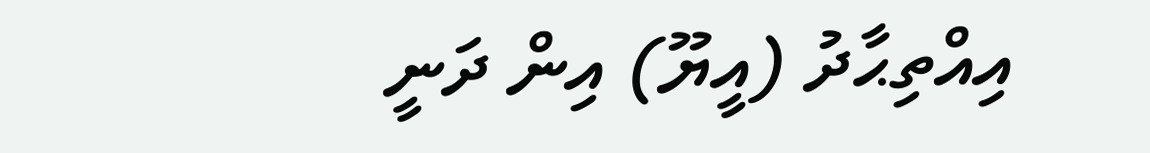އިއްތިޙާދު (އީޔޫ) އިން ދަނީ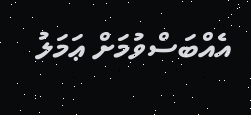އެއްބަސްވުމަށް ޢަމަލު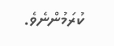ކުރަމުންނެވެ.